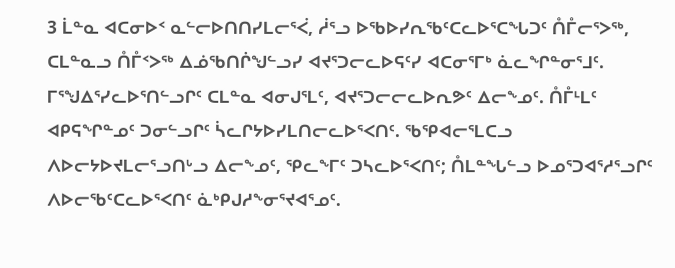3 ᒫᓐᓇ ᐊᑕᓂᐅᑉ ᓇᓪᓕᐅᑎᑎᓯᒪᓕᕐᐹ, ᓲᕐᓗ ᐅᖃᐅᓯᕆᖃᑦᑕᓚᐅᕐᑕᖓᑐᑦ ᑍᒤᓕᕐᐳᖅ, ᑕᒪᓐᓇᓗ ᑍᒤᑉᐳᖅ ᐃᓅᖃᑎᒌᖑᓪᓗᓯ ᐊᔪᕐᑐᓕᓚᐅᕋᑦᓯ ᐊᑕᓂᕐᒥᒃ ᓈᓚᖏᓐᓂᕐᒧᑦ.
ᒥᕐᖑᐃᕐᓯᓚᐅᕐᑎᓪᓗᒋᑦ ᑕᒪᓐᓇ ᐊᓂᒍᕐᒪᑦ, ᐊᔪᕐᑐᓕᓕᓚᐅᕆᕗᑦ ᐃᓕᖕᓄᑦ. ᑍᒤᒻᒪᑦ ᐊᑭᕋᖏᓐᓄᑦ ᑐᓂᓪᓗᒋᑦ ᓵᓚᒋᔭᐅᓯᒪᑎᓕᓚᐅᕐᐸᑎᑦ. ᖃᕿᐊᓕᕐᒪᑕᓗ ᐱᐅᓕᔭᐅᔪᒪᓕᕐᓗᑎᒡᓗ ᐃᓕᖕᓄᑦ, ᕿᓚᖕᒥᑦ ᑐᓴᓚᐅᕐᐸᑎᑦ; ᑍᒪᓐᖓᓪᓗ ᐅᓄᕐᑐᐊᕐᓱᕐᓗᒋᑦ ᐱᐅᓕᖃᑦᑕᓚᐅᕐᐸᑎᑦ ᓈᒃᑭᒍᓱᖕᓂᕐᔪᐊᕐᓄᑦ.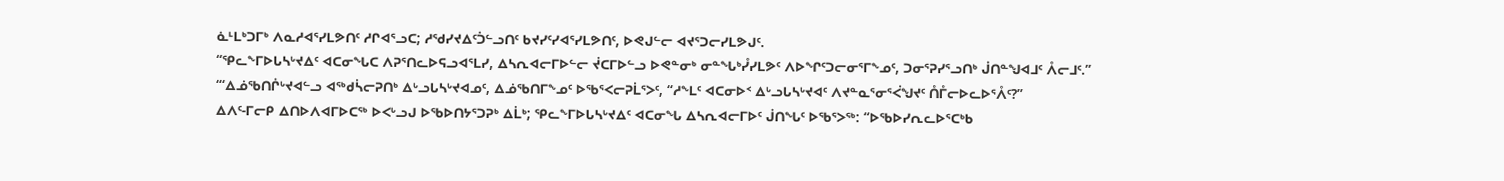ᓈᒻᒪᒃᑐᒥᒃ ᐱᓇᓱᐊᕐᓯᒪᕗᑎᑦ ᓱᒋᐊᕐᓗᑕ; ᓱᖁᓯᔪᐃᑦᑑᓪᓗᑎᑦ ᑲᔪᓯᑦᓯᐊᕐᓯᒪᕗᑎᑦ, ᐅᕙᒍᓪᓕ ᐊᔪᕐᑐᓕᓯᒪᕗᒍᑦ.
“ᕿᓚᖕᒥᐅᒐᓴᒡᔪᐃᑦ ᐊᑕᓂᖓᑕ ᐱᕈᕐᑎᓚᐅᕋᓗᐊᕐᒪᓯ, ᐃᓴᕆᐊᓕᒥᐅᓪᓕ ᔫᑕᒥᐅᓪᓗ ᐅᕙᓐᓂᒃ ᓂᓐᖓᒃᓮᓯᒪᕗᑦ ᐱᐅᖏᑦᑐᓕᓂᕐᒥᖕᓄᑦ, ᑐᓂᕐᕈᓯᕐᓗᑎᒃ ᒎᑎᓐᖑᐊᒧᑦ ᐰᓕᒧᑦ.”
“‘ᐃᓅᖃᑎᒌᒡᔪᐊᓪᓗ ᐊᖅᑯᓵᓕᕈᑎᒃ ᐃᒡᓗᒐᓴᒡᔪᐊᓄᑦ, ᐃᓅᖃᑎᒥᖕᓄᑦ ᐅᖃᕐᐸᓕᕈᒫᕐᐳᑦ, “ᓱᖕᒪᑦ ᐊᑕᓂᐅᑉ ᐃᒡᓗᒐᓴᒡᔪᐊᑦ ᐱᔪᓐᓇᕐᓂᕐᐹᖑᔪᑦ ᑍᒤᓕᐅᓚᐅᕐᐰᑦ?”
ᐃᐱᑦ-ᒥᓕᑭ ᐃᑎᐅᐱᐊᒥᐅᑕᖅ ᐅᐸᒡᓗᒍ ᐅᖃᐅᑎᔭᕐᑐᕈᒃ ᐃᒫᒃ; ᕿᓚᖕᒥᐅᒐᓴᒡᔪᐃᑦ ᐊᑕᓂᖓ ᐃᓴᕆᐊᓕᒥᐅᑦ ᒎᑎᖓᑦ ᐅᖃᕐᐳᖅ: “ᐅᖃᐅᓯᕆᓚᐅᕐᑕᒃᑲ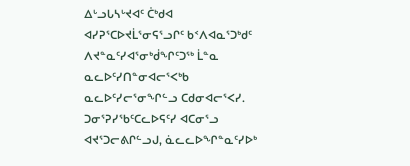ᐃᒡᓗᒐᓴᒡᔪᐊᑦ ᑖᒃᑯᐊ ᐊᓯᕈᕐᑕᐅᔪᒫᕐᓂᕋᕐᓗᒋᑦ ᑲᑉᐱᐊᓇᕐᑐᒃᑯᑦ ᐱᔪᓐᓇᑦᓯᐊᕐᓂᒃᑰᖏᑦᑐᖅ ᒫᓐᓇ ᓇᓚᐅᑦᓯᑎᓐᓂᐊᓕᕐᐸᒃᑲ ᓇᓚᐅᑦᓯᓕᕐᓂᖏᓪᓗ ᑕᑯᓂᐊᓕᕐᐸᓯ.
ᑐᓂᕐᕈᓯᖃᑦᑕᓚᐅᕋᑦᓯ ᐊᑕᓂᕐᓗ ᐊᔪᕐᑐᓕᕕᒋᓪᓗᒍ, ᓈᓚᓚᐅᖏᓐᓇᑦᓯᐅᒃ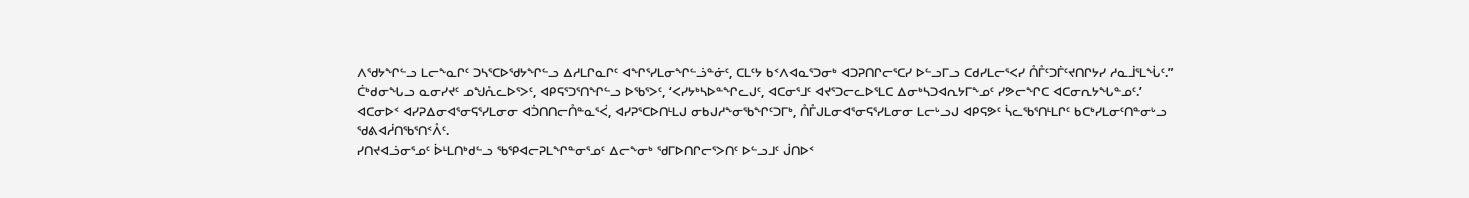ᐱᖁᔭᖏᓪᓗ ᒪᓕᖕᓇᒋᑦ ᑐᓴᕐᑕᐅᖁᔭᖏᓪᓗ ᐃᓱᒪᒋᓇᒋᑦ ᐊᖏᕐᓯᒪᓂᖏᓪᓘᓐᓃᑦ, ᑕᒪᑦᔭ ᑲᑉᐱᐊᓇᕐᑐᓂᒃ ᐊᑐᕈᑎᒋᓕᕐᑕᓯ ᐅᓪᓗᒥᓗ ᑕᑯᓯᒪᓕᕐᐸᓯ ᑍᒤᑦᑐᒦᑦᔪᑎᒋᔭᓯ ᓱᓇᒨᕐᒪᖔᑦ.”
ᑖᒃᑯᓂᖓᓗ ᓇᓂᓯᔪᑦ ᓄᖑᕅᓚᐅᕐᐳᑦ, ᐊᑭᕋᕐᑐᕐᑎᖏᓪᓗ ᐅᖃᕐᐳᑦ, ‘ᐸᓯᔭᒃᓴᐅᓐᖏᓚᒍᑦ, ᐊᑕᓂᕐᒧᑦ ᐊᔪᕐᑐᓕᓚᐅᕐᒪᑕ ᐃᓂᒃᓴᑐᐊᕆᔭᒥᖕᓄᑦ ᓯᕗᓕᖏᑕ ᐊᑕᓂᕆᔭᖓᓐᓄᑦ.’
ᐊᑕᓂᐅᑉ ᐊᓯᕈᐃᓂᐊᕐᓂᕋᕐᓯᒪᓂᓂ ᐊᑑᑎᑎᓕᑍᓐᓇᕐᐹ, ᐊᓯᕈᕐᑕᐅᑎᒻᒪᒍ ᓂᑲᒍᓱᖕᓂᖃᖏᑦᑐᒥᒃ, ᑍᒤᒍᒪᓂᐊᕐᓂᕋᕐᓯᒪᓂᓂ ᒪᓕᒡᓗᒍ ᐊᑭᕋᕗᑦ ᓵᓚᖃᕐᑎᒻᒪᒋᑦ ᑲᑕᒃᓯᒪᓂᑦᑎᓐᓂᒡᓗ ᖁᕕᐊᓲᑎᖃᕐᑎᑉᐰᑦ.
ᓯᑎᔪᐊᓘᓂᕐᓄᑦ ᐆᒻᒪᑎᒃᑯᓪᓗ ᖃᕿᐊᓕᕈᒪᖏᓐᓂᕐᓄᑦ ᐃᓕᖕᓂᒃ ᖁᒥᐅᑎᒋᓕᕐᐳᑎᑦ ᐅᓪᓗᒧᑦ ᒎᑎᐅᑉ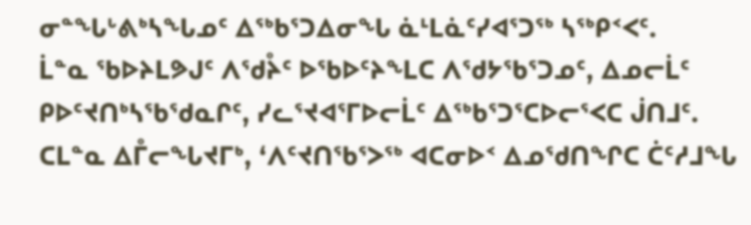ᓂᓐᖓᒡᕕᒃᓴᖓᓄᑦ ᐃᖅᑲᕐᑐᐃᓂᖓ ᓈᒻᒪᓈᑦᓯᐊᕐᑐᖅ ᓴᖅᑭᑉᐸᑦ.
ᒫᓐᓇ ᖃᐅᔨᒪᕗᒍᑦ ᐱᖁᔧᑦ ᐅᖃᐅᑦᔨᖕᒪᑕ ᐱᖁᔭᖃᕐᑐᓄᑦ, ᐃᓄᓕᒫᑦ ᑭᐅᑦᔪᑎᒃᓴᖃᖁᓇᒋᑦ, ᓯᓚᕐᔪᐊᕐᒥᐅᓕᒫᑦ ᐃᖅᑲᕐᑐᕐᑕᐅᓕᕐᐸᑕ ᒎᑎᒧᑦ.
ᑕᒪᓐᓇ ᐃᒤᓕᖓᔪᒥᒃ, ‘ᐱᑦᔪᑎᖃᕐᐳᖅ ᐊᑕᓂᐅᑉ ᐃᓄᖁᑎᖏᑕ ᑖᑦᓱᒧᖓ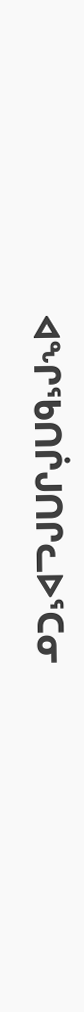ᐊᖏᖃᑎᒌᒍᑎᒋᓚᐅᕐᑕᓂ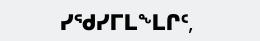ᓯᖁᓯᒥᒪᖕᒪᒋᑦ,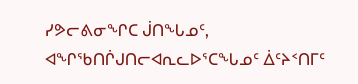ᓯᕗᓕᕕᓂᖏᑕ ᒎᑎᖓᓄᑦ, ᐊᖏᖃᑎᒌᒍᑎᓕᐊᕆᓚᐅᕐᑕᖓᓄᑦ ᐄᑦᔨᑉᑎᒥᑦ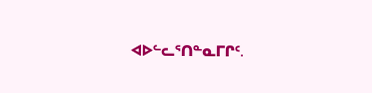ᐊᐅᓪᓚᕐᑎᓐᓇᒥᒋᑦ.